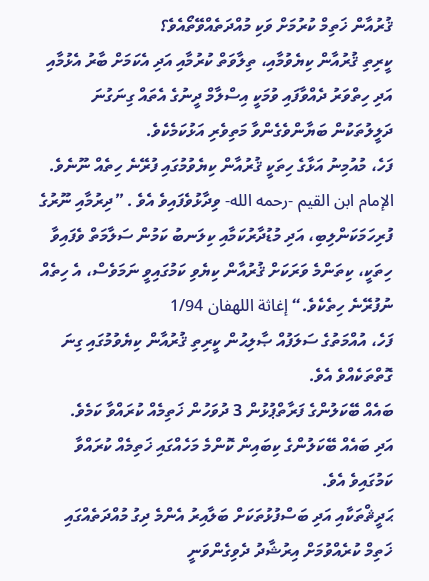ޤުރުއާން ޚަތިމް ކުރުމަށް ވަކި މުއްދަތެއްވޭތޯއެވެ؟
ކީރިތި ޤުރުއާން ކިޔެވުމާއި، ތިލާވަތް ކުރުމާއި އަދި އެކަމަށް ބާރު އެޅުމާއި އަދި ހިތްވަރު ދެއްވާފައި ވުމަކީ އިސްލާމް ދީނުގެ އެތައް ގިނަގުނަ ދަލީލުތަކުން ބަޔާންވެގެންވާ މަތިވެރި އަޅުކަމެކެވެ.
ފަހެ، މުއުމިނު އަޅާގެ ހިތަކީ ޤުރުއާން ކިޔެވުމުގައި ފުރޭނެ ހިތެއް ނޫނެވެ. الإمام ابن القيم -رحمه الله- ވިދާޅުވެފައިވެ އެވެ . ”ދިރުމާއި ނޫރުގެ ފުރިހަމަކަންލިބި، އަދި މުޑުދާރުކަމާއި ކިލަނބު ކަމުން ސަލާމަތް ވެފައިވާ ހިތަކީ، ކިތަންމެ ވަރަކަށް ޤުރުއާން ކިޔެވި ކަމުގައިވީ ނަމަވެސް، އެ ހިތެއް ނުފުރޭނެ ހިތެކެވެ.“ إغاثة اللهفان 1/94
ފަހެ، އުއްމަތުގެ ސަލަފުއް ޞާލިޙުން ކީރިތި ޤުރުއާން ކިޔެވުމުގައި ގިނަ ގޮތްތަކެއްވެ އެވެ.
ބައެއް ބޭކަލުންގެ ފަރާތްޕުޅުން 3 ދުވަހުން ޚަތިމެއް ކުރައްވާ ކަމެވެ.
އަދި ބައެއް ބޭކަލުންގެ ކިބައިން ކޮންމެ މަހެއްގައި ޚަތިމެއް ކުރައްވާ ކަމުގައިވެ އެވެ.
ޙަދީޘްތަކާއި އަދި ބަސްފުޅުތަކަށް ބަލާއިރު އެންމެ ދިގު މުއްދަތެއްގައި ޚަތިމް ކުރެއްވުމަށް އިރުޝާދު ދެވިގެންވަނީ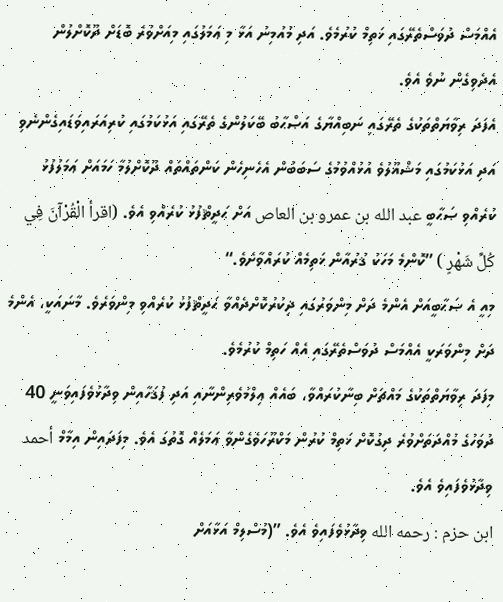އެއްމަސް ދުވަސްތެރޭގައި ޚަތިމް ކުރުމެވެ. އަދި މުއުމިނު އަޅާ މި ޢަމަލުގައި މިއަށްވުރެ ބޮޑަށް ދޫކޮށްލުން އެދެވިގެން ނުވެ އެވެ.
އެފަދަ ރިވާޔަތްތަކުގެ ތެރޭގައި ނަބިއްޔާގެ އަޞްޙާބު ބޭކަލުންގެ ތެރޭގައި އަޅުކަމުގައި ކުރިއަރައިވަޑައިގެންނެވި އަދި އަޅުކަމުގައި މަޝްޣޫލުވެ އުޅުއްވުމުގެ ސަބަބުން އެހެނިހެން ކަންތައްތައް ދޫކޮށްލުމާ ހަމައަށް ޢަމަލުފުޅު ކުރެއްވި ޞަޙާބީ عبد الله بن عمرو بن العاص އަށް ޙަދީޘްފުޅު ކުރެއްވި އެވެ. (اقرأ الْقُرْآنَ فِي كُلِّ شَهْرٍ ) ”ކޮންމެ މަހަކު ޤުރުއާން ޚަތިމެއް ކުރައްވާށެވެ.“
މިއީ އެ ޞަޙާބީއަށް އެންމެ ދަށް މިންވަރުގައި ޛިކުރުކޮށްދެއްވާ ޙަދީޘްފުޅު ކުރެއްވި މިންވަރެވެ. މާނައަކީ، އެންމެ ދަށް މިންވަރަކީ އެއްމަސް ދުވަސްތެރޭގައި އެއް ހަތިމް ކުރުމެވެ.
މިފަދަ ރިވާޔަތްތަކުގެ މައްޗަށް ބިނާކުރައްވާ، ބައެއް ޢިލްމުވެރިންނާއި އަދި ފުޤަހާއިން ވިދާޅުވެފައިވަނީ 40 ދުވަހުގެ މުއްދަތަށްވުރެ ދިގުކޮށް ޚަތިމް ކުރުން މަކްރޫހަވެގެންވާ ޢަމަލެއް ގޮތުގަ އެވެ. މިފަދައިން އިމާމް أحمد ވިދާޅުވެފައިވެ އެވެ.
ابن حزم : رحمه الله ވިދާޅުވެފައިވެ އެވެ. ”(މުސްލިމް އަޅާއަށް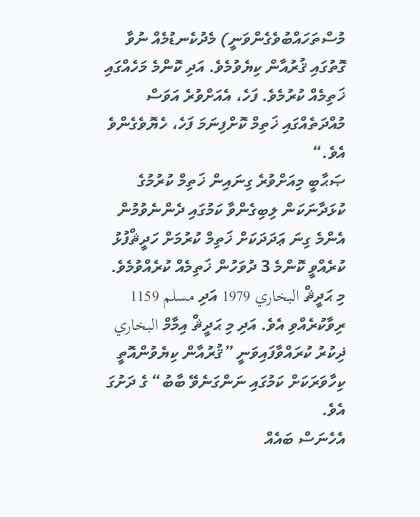މުސްތަހައްބުވެގެންވަނީ) މެދުކެނޑުމެއް ނުވާ ގޮތުގައި ޤުރުއާން ކިޔެވުމެވެ. އަދި ކޮންމެ މަހެއްގައި ޚަތިމެއް ކުރުމެވެ. ފަހެ، އެއަށްވުރެ އަވަސް މުއްދަތެއްގައި ޚަތިމް ކޮށްފިނަމަ ފަހެ، ހެޔޮވެގެންވެ އެވެ.“
ޞަޙާބީ މިއަށްވުރެ ގިނައިން ޚަތިމް ކުރުމުގެ ކުޅަދާނަކަން ލިބިގެންވާ ކަމުގައި ދެންނެވުމުން އެންމެ ގިނަ ޢަދަދަކަށް ޚަތިމް ކުރުމަށް ހަދީޘްފުޅު ކުރެއްވީ ކޮންމެ 3 ދުވަހުން ޚަތިމެއް ކުރެއްވުމެވެ.
މި ޙަދީޘް البخاري 1979 އަދި مسلم 1159 ރިވާކުރެއްވި އެވެ. އަދި މި ޙަދީޘް އިމާމް البخاري ޛިކުރު ކުރައްވާފައިވަނީ ”ޤުރުއާން ކިޔެވުންއޮތީ ކިހާވަރަކަށް ކަމުގައި ނަންގަނެވޭ ބާބު“ ގެ ދަށުގަ އެވެ.
އެހެނަސް ބައެއް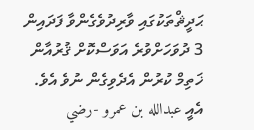ޙަދީޘްތަކުގައި ވާރިދުވެގެންވާ ފަދައިން 3 ދުވަހަށްވުރެ އަވަސްކޮށް ޤުރުއާން ޚަތިމް ކުރުން އެދެވިގެން ނުވެ އެވެ. އެއީ عبدالله بن عمرو -رضي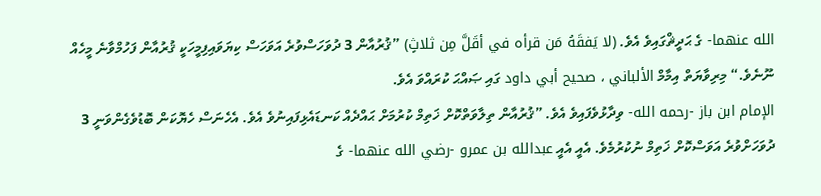الله عنهما- ގެ ޙަދީޘްގައިވެ އެވެ. (لا يَفقَهُ مَن قرأه في أقَلَّ مِن ثلاثٍ) ”ޤުރުއާން 3 ދުވަހަސްވުރެ އަވަހަސް ކިޔަވައިފިމީހަކީ ޤުރުއާން ފަހުމްވާނެ މީހެއް ނޫނެވެ.“ މިރިވާޔަތް އިމާމް الألباني ، صحيح أبي داود ގައި ޞައްޙަ ކުރައްވަ އެވެ.
الإمام ابن باز -رحمه الله- ވިދާޅުވެފައިވެ އެވެ. ”ޤުރުއާން ތިލާވަތްކޮށް ޚަތިމް ކުރުމަށް ޙައްދެއް ކަނޑައެޅިފައިނުވެ އެވެ. އެހެނަސް ހެޔޮކަން ބޮޑުވެގެންވަނީ 3 ދުވަހަށްވުރެ އަވަސްކޮށް ޚަތިމް ނުކުރުމެވެ. އެއީ އެއީ عبدالله بن عمرو -رضي الله عنهما- ގެ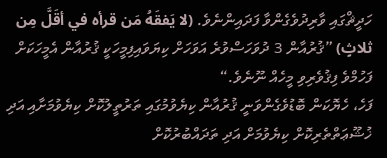ހަދީޘްގައި ވާރިދުވެގެންވާ ފަދައިންނެވެ. (لا يَفقَهُ مَن قرأه في أقَلَّ مِن ثلاثٍ) ”ޤުރުއާން 3 ދުވަހަސްވުރެ އަވަހަށް ކިޔަވައިފިމީހަކީ ޤުރުއާން އެމީހަކަށް ފަހުމްވެ ފިޤުވެރިވި މީހެއް ނޫނެވެ.“
ފަހެ، ހެޔޮކަން ބޮޑުވެގެންވަނީ ޤުރުއާން ކިޔެވުމުގައި ތަރުތީލުކޮށް ކިޔެވުމަށާއި އަދި ޚުޝޫޢަތްތެރިކޮށް ކިޔެވުމަށް އަދި ތަދައްބުރުކޮށް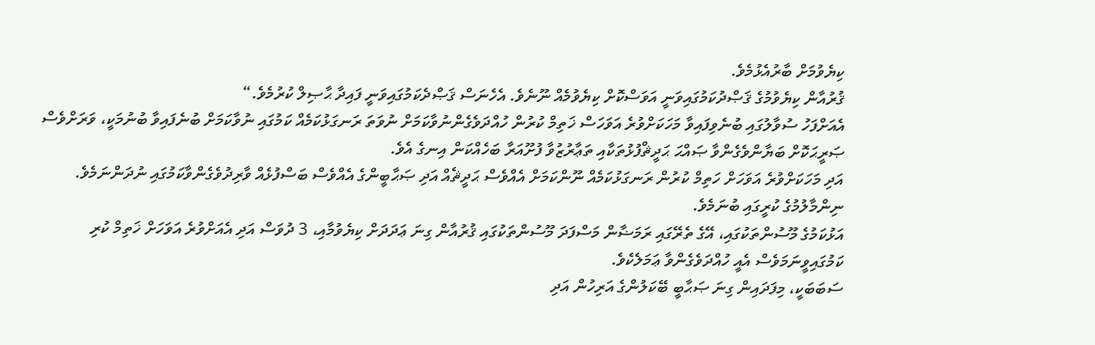ކިޔެވުމަށް ބާރުއެޅުމެވެ.
ޤުރުއާން ކިޔެވުމުގެ ޤަޞްދުކަމުގައިވަނީ އަވަސްކޮށް ކިޔެވުމެއް ނޫނެވެ. އެހެނަސް ޤަޞްދެކަމުގައިވަނީ ފައިދާ ޙާޞިލް ކުރުމެވެ.“
އެއަށްފަހު ސުވާލުގައި ބުނެވިފައިވާ މަހަކަށްވުރެ އަވަހަސް ޚަތިމް ކުރުން ހުއްދަވެގެންނުވާކަމަށް ނުވަތަ ރަނގަޅުކަމެއް ކަމުގައި ނުވާކަމަށް ބުނެފައިވާ ބުނުމަކީ، ވަރަށްވެސް ޞަރީޙަކޮށް ބަޔާންވެގެންވާ ޞައްޙަ ޙަދީޘްފުޅުތަކާއި ތަޢާރުޒުވާ ފުށޫއަރާ ބަހެއްކަން އިނގެ އެވެ.
އަދި މަހަކަށްވުރެ އަވަހަށް ހަތިމް ކުރުން ރަނގަޅުކަމެއް ނޫންކަމަށް އެއްވެސް ޙަދީޘެއް އަދި ޞަޙާބީންގެ އެއްވެސް ބަސްފުޅެއް ވާރިދުވެގެންވާކަމުގައި ނުދަންނަމެވެ.
ނިންމާލުމުގެ ކުރީގައި ބުނަމެވެ.
އަޅުކަމުގެ މޫސުންތަކުގައި، އޭގެ ތެރޭގައި ރަމަޟާން މަސްފަދަ މޫސުންތަކުގައި ޤުރުއާން ގިނަ ޢަދަދަށް ކިޔެވުމާއި، 3 ދުވަސް އަދި އެއަށްވުރެ އަވަހަށް ޚަތިމް ކުރި ކަމުގައިވީނަމަވެސް އެއީ ހުއްދަވެގެންވާ ޢަމަލެކެވެ.
ސަބަބަކީ، މިފަދައިން ގިނަ ޞަޙާބީ ބޭކަލުންގެ އަރިހުން އަދި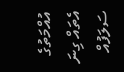އުއްމަތުގެ އެތައް ގިނަ ސަލަފުއް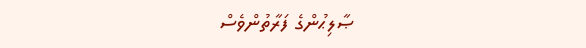ޞާލިޙުންގެ ފަރާތުންވެސް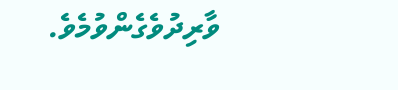ވާރިދުވެގެންވުމެވެ.